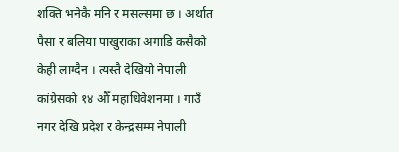शक्ति भनेकै मनि र मसल्समा छ । अर्थात पैसा र बलिया पाखुराका अगाडि कसैको केही लाग्दैन । त्यस्तै देखियो नेपाली कांग्रेसको १४ औँ महाधिवेशनमा । गाउँ नगर देखि प्रदेश र केन्द्रसम्म नेपाली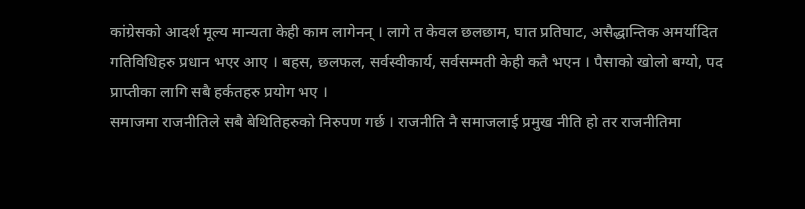कांग्रेसको आदर्श मूल्य मान्यता केही काम लागेनन् । लागे त केवल छलछाम, घात प्रतिघाट, असैद्धान्तिक अमर्यादित गतिविधिहरु प्रधान भएर आए । बहस, छलफल, सर्वस्वीकार्य, सर्वसम्मती केही कतै भएन । पैसाको खोलो बग्यो, पद प्राप्तीका लागि सबै हर्कतहरु प्रयोग भए ।
समाजमा राजनीतिले सबै बेथितिहरुको निरुपण गर्छ । राजनीति नै समाजलाई प्रमुख नीति हो तर राजनीतिमा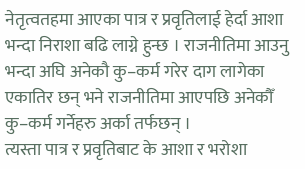नेतृत्वतहमा आएका पात्र र प्रवृतिलाई हेर्दा आशा भन्दा निराशा बढि लाग्ने हुन्छ । राजनीतिमा आउनु भन्दा अघि अनेकौ कु–कर्म गरेर दाग लागेका एकातिर छन् भने राजनीतिमा आएपछि अनेकौँ कु–कर्म गर्नेहरु अर्का तर्फछन् ।
त्यस्ता पात्र र प्रवृतिबाट के आशा र भरोशा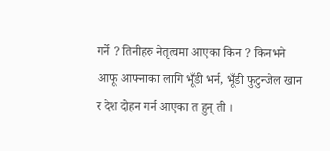गर्ने ? तिनीहरु नेतृत्वमा आएका किन ? किनभने आफू आफ्नाका लागि भूँडी भर्न, भूँडी फुटुन्जेल खान र देश दोहन गर्न आएका त हुन् ती ।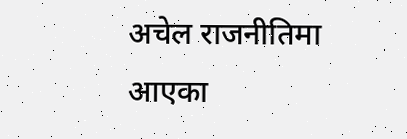अचेल राजनीतिमा आएका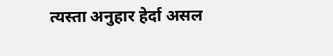त्यस्ता अनुहार हेर्दा असल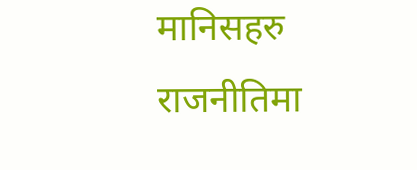मानिसहरु राजनीतिमा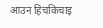आउन हिचकिचाइ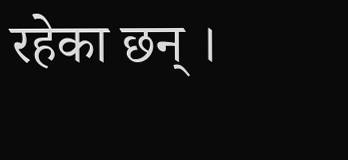रहेका छन् ।